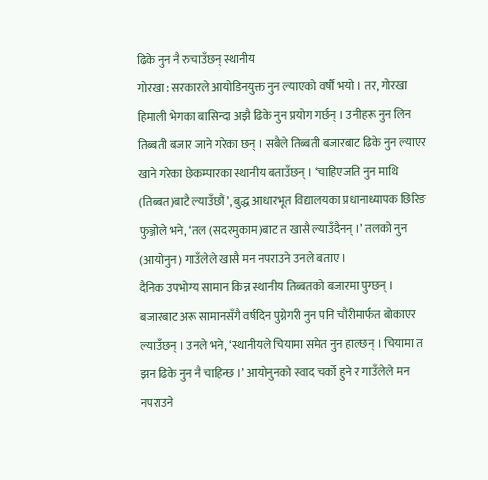ढिके नुन नै रुचाउँछन् स्थानीय
गोरखा : सरकारले आयोडिनयुक्त नुन ल्याएको वर्षौं भयो । तर, गोरखा हिमाली भेगका बासिन्दा अझै ढिके नुन प्रयोग गर्छन् । उनीहरू नुन लिन तिब्बती बजार जाने गरेका छन् । सबैले तिब्बती बजारबाट ढिके नुन ल्याएर खाने गरेका छेकम्पारका स्थानीय बताउँछन् । ‘चाहिएजति नुन माथि (तिब्बत)बाटै ल्याउँछौं’, बुद्ध आधारभूत विद्यालयका प्रधानाध्यापक छिरिङ फुञ्जोले भने, ‘तल (सदरमुकाम)बाट त खासै ल्याउँदैनन् ।’ तलको नुन (आयोनुन) गाउँलेले खासै मन नपराउने उनले बताए ।
दैनिक उपभोग्य सामान किन्न स्थानीय तिब्बतको बजारमा पुग्छन् । बजारबाट अरू सामानसँगै वर्षदिन पुग्नेगरी नुन पनि चौंरीमार्फत बोकाएर ल्याउँछन् । उनले भने, ‘स्थानीयले चियामा समेत नुन हाल्छन् । चियामा त झन ढिके नुन नै चाहिन्छ ।’ आयोनुनको स्वाद चर्को हुने र गाउँलेले मन नपराउने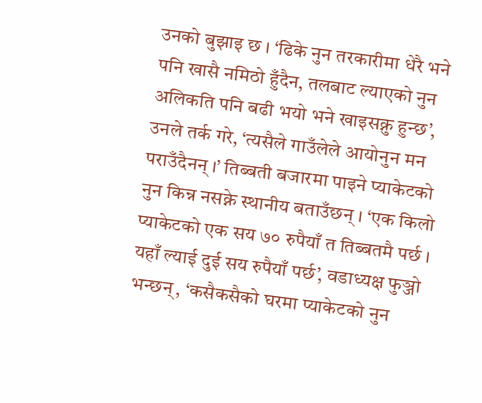उनको बुझाइ छ । ‘ढिके नुन तरकारीमा धेरै भने पनि खासै नमिठो हुँदैन, तलबाट ल्याएको नुन अलिकति पनि बढी भयो भने खाइसक्नु हुन्छ’, उनले तर्क गरे, ‘त्यसैले गाउँलेले आयोनुन मन पराउँदैनन् ।’ तिब्बती बजारमा पाइने प्याकेटको नुन किन्न नसक्ने स्थानीय बताउँछन् । ‘एक किलो प्याकेटको एक सय ७० रुपैयाँ त तिब्बतमै पर्छ । यहाँ ल्याई दुई सय रुपैयाँ पर्छ’, वडाध्यक्ष फुञ्जो भन्छन्, ‘कसैकसैको घरमा प्याकेटको नुन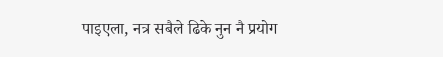पाइएला, नत्र सबैले ढिके नुन नै प्रयोग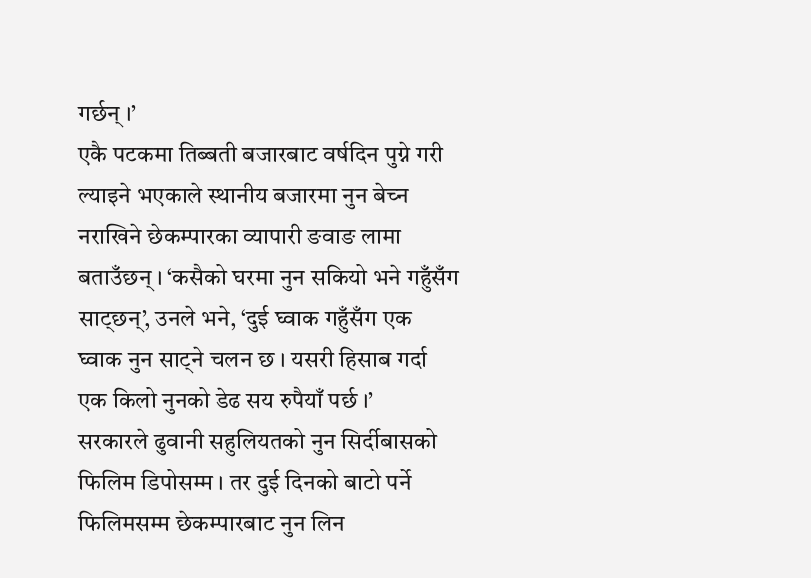गर्छन् ।’
एकै पटकमा तिब्बती बजारबाट वर्षदिन पुग्ने गरी ल्याइने भएकाले स्थानीय बजारमा नुन बेच्न नराखिने छेकम्पारका व्यापारी ङवाङ लामा बताउँछन् । ‘कसैको घरमा नुन सकियो भने गहुँसँग साट्छन्’, उनले भने, ‘दुई घ्वाक गहुँसँग एक घ्वाक नुन साट्ने चलन छ । यसरी हिसाब गर्दा एक किलो नुनको डेढ सय रुपैयाँ पर्छ ।’
सरकारले ढुवानी सहुलियतको नुन सिर्दीबासको फिलिम डिपोसम्म । तर दुई दिनको बाटो पर्ने फिलिमसम्म छेकम्पारबाट नुन लिन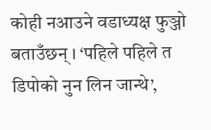कोही नआउने वडाध्यक्ष फुञ्जो बताउँछन् । ‘पहिले पहिले त डिपोको नुन लिन जान्थे’,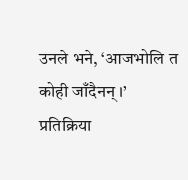उनले भने, ‘आजभोलि त कोही जाँदैनन् ।’
प्रतिक्रिया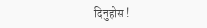दिनुहोस !